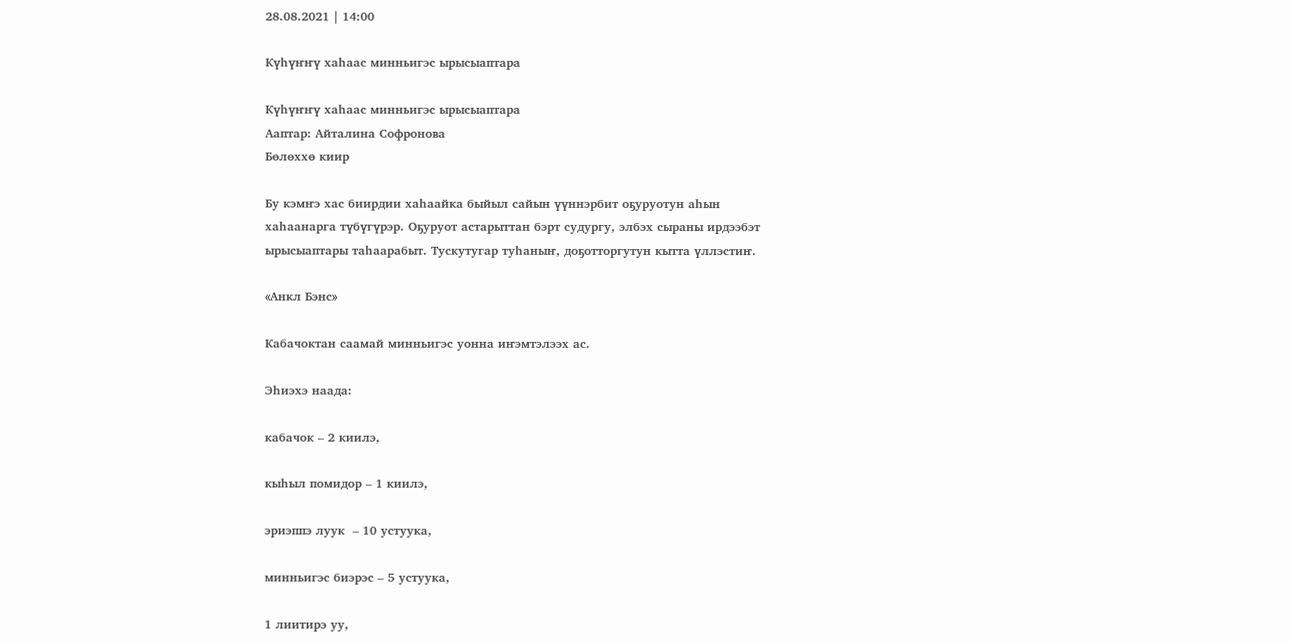28.08.2021 | 14:00

Күһүҥҥү хаһаас минньигэс ырысыаптара

Күһүҥҥү хаһаас минньигэс ырысыаптара
Ааптар: Айталина Софронова
Бөлөххө киир

Бу кэмҥэ хас биирдии хаһаайка быйыл сайын үүннэрбит оҕуруотун аһын хаһаанарга түбүгүрэр. Оҕуруот астарыттан бэрт судургу, элбэх сыраны ирдээбэт ырысыаптары таһаарабыт. Тускутугар туһаныҥ, доҕотторгутун кытта үллэстиҥ.

«Анкл Бэнс»

Кабачоктан саамай минньигэс уонна иҥэмтэлээх ас.

Эһиэхэ наада:

кабачок – 2 киилэ,

кыһыл помидор – 1 киилэ,

эриэппэ луук  – 10 устуука,

минньигэс биэрэс – 5 устуука,

1 лиитирэ уу,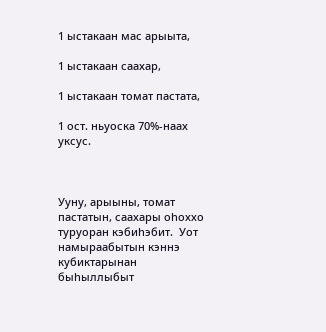1 ыстакаан мас арыыта,

1 ыстакаан саахар,

1 ыстакаан томат пастата,

1 ост. ньуоска 70%-наах уксус.



Ууну, арыыны, томат пастатын, саахары оһоххо туруоран кэбиһэбит.  Уот намыраабытын кэннэ кубиктарынан быһыллыбыт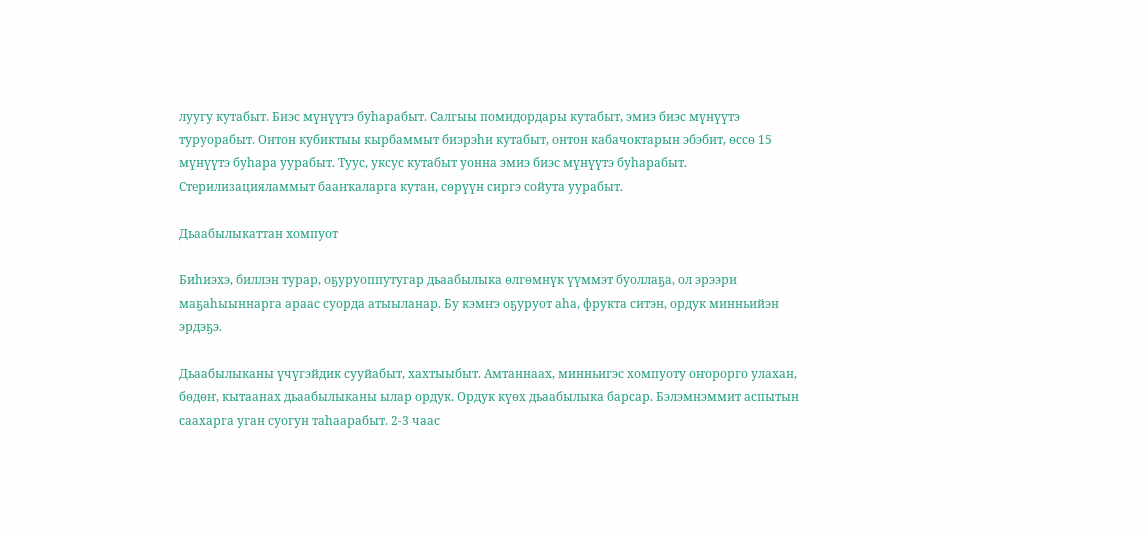луугу кутабыт. Биэс мүнүүтэ буһарабыт. Салгыы помидордары кутабыт, эмиэ биэс мүнүүтэ туруорабыт. Онтон кубиктыы кырбаммыт биэрэһи кутабыт, онтон кабачоктарын эбэбит, өссө 15 мүнүүтэ буһара уурабыт. Туус, уксус кутабыт уонна эмиэ биэс мүнүүтэ буһарабыт. Стерилизацияламмыт бааҥкаларга кутан, сөрүүн сиргэ сойута уурабыт.

Дьаабылыкаттан хомпуот

Биһиэхэ, биллэн турар, оҕуруоппутугар дьаабылыка өлгөмнүк үүммэт буоллаҕа, ол эрээри маҕаһыыннарга араас суорда атыыланар. Бу кэмҥэ оҕуруот аһа, фрукта ситэн, ордук минньийэн эрдэҕэ.

Дьаабылыканы үчүгэйдик сууйабыт, хахтыыбыт. Амтаннаах, минньигэс хомпуоту оҥорорго улахан, бөдөҥ, кытаанах дьаабылыканы ылар ордук. Ордук күөх дьаабылыка барсар. Бэлэмнэммит аспытын саахарга уган суогун таһаарабыт. 2-3 чаас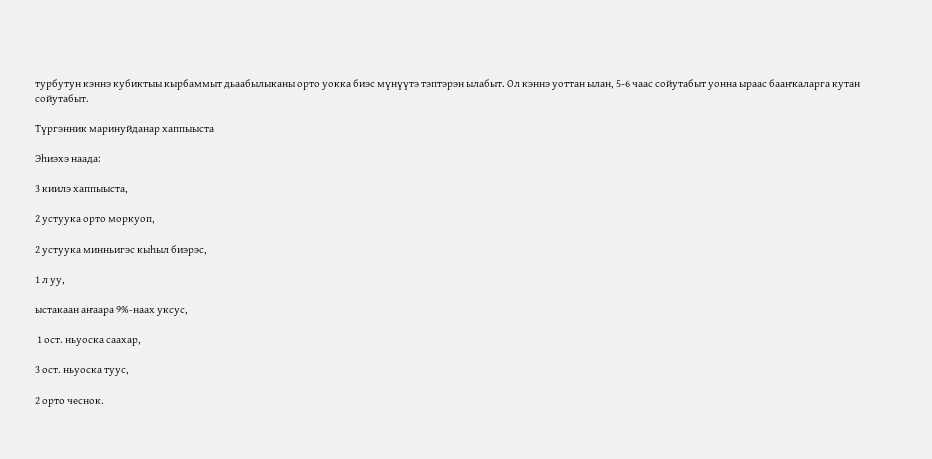турбутун кэннэ кубиктыы кырбаммыт дьаабылыканы орто уокка биэс мүнүүтэ тэптэрэн ылабыт. Ол кэннэ уоттан ылан, 5-6 чаас сойутабыт уонна ыраас бааҥкаларга кутан сойутабыт.

Түргэнник маринуйданар хаппыыста

Эһиэхэ наада:

3 киилэ хаппыыста,

2 устуука орто моркуоп,

2 устуука минньигэс кыһыл биэрэс,

1 л уу,

ыстакаан аҥаара 9%-наах уксус,

 1 ост. ньуоска саахар,

3 ост. ньуоска туус,

2 орто чеснок.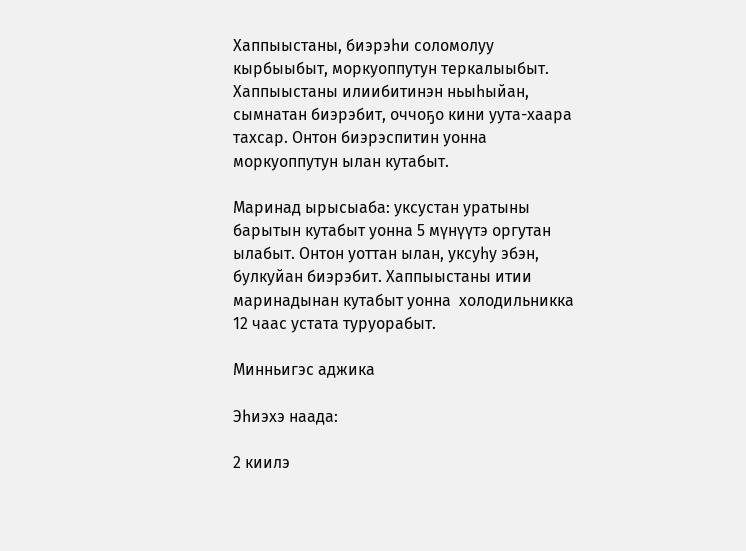Хаппыыстаны, биэрэһи соломолуу кырбыыбыт, моркуоппутун теркалыыбыт. Хаппыыстаны илиибитинэн ньыһыйан, сымнатан биэрэбит, оччоҕо кини уута-хаара тахсар. Онтон биэрэспитин уонна моркуоппутун ылан кутабыт.

Маринад ырысыаба: уксустан уратыны барытын кутабыт уонна 5 мүнүүтэ оргутан ылабыт. Онтон уоттан ылан, уксуһу эбэн, булкуйан биэрэбит. Хаппыыстаны итии маринадынан кутабыт уонна  холодильникка 12 чаас устата туруорабыт.

Минньигэс аджика

Эһиэхэ наада:

2 киилэ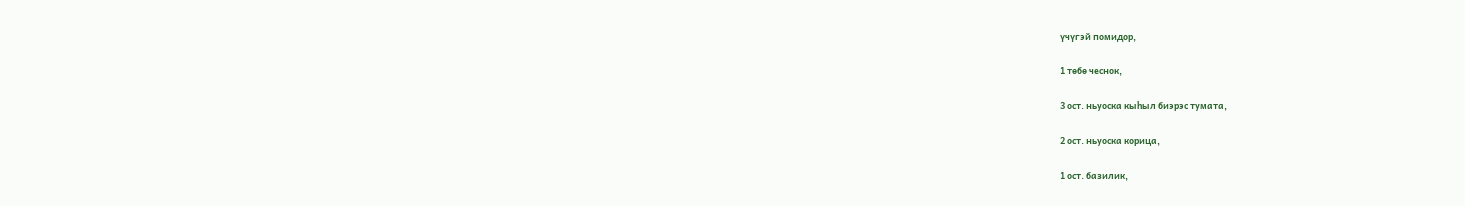үчүгэй помидор,

1 төбө чеснок,

3 ост. ньуоска кыһыл биэрэс тумата,

2 ост. ньуоска корица,

1 ост. базилик,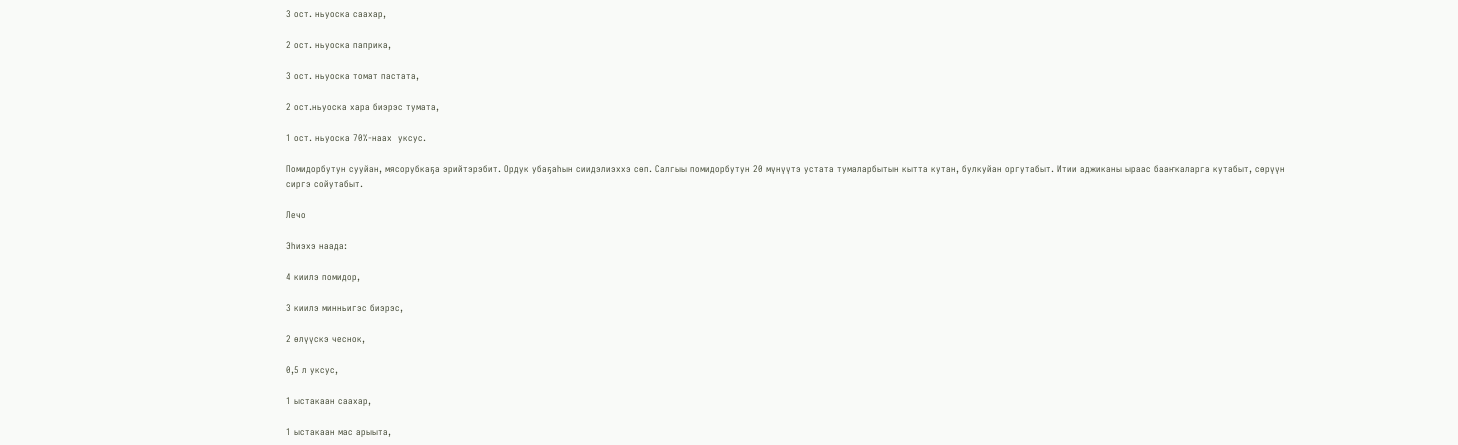3 ост. ньуоска саахар,

2 ост. ньуоска паприка,

3 ост. ньуоска томат пастата,

2 ост.ньуоска хара биэрэс тумата,

1 ост. ньуоска 70%-наах  уксус.

Помидорбутун сууйан, мясорубкаҕа эрийтэрэбит. Ордук убаҕаһын сиидэлиэххэ сөп. Салгыы помидорбутун 20 мүнүүтэ устата тумаларбытын кытта кутан, булкуйан оргутабыт. Итии аджиканы ыраас бааҥкаларга кутабыт, сөрүүн сиргэ сойутабыт.

Лечо

Эһиэхэ наада:

4 киилэ помидор,

3 киилэ минньигэс биэрэс,

2 өлүүскэ чеснок,

0,5 л уксус,

1 ыстакаан саахар,

1 ыстакаан мас арыыта,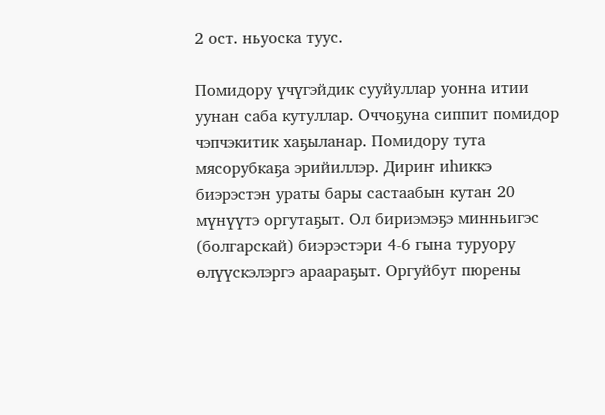2 ост. ньуоска туус.

Помидору үчүгэйдик сууйуллар уонна итии уунан саба кутуллар. Оччоҕуна сиппит помидор чэпчэкитик хаҕыланар. Помидору тута мясорубкаҕа эрийиллэр. Дириҥ иһиккэ биэрэстэн ураты бары састаабын кутан 20 мүнүүтэ оргутаҕыт. Ол бириэмэҕэ минньигэс (болгарскай) биэрэстэри 4-6 гына туруору өлүүскэлэргэ араараҕыт. Оргуйбут пюрены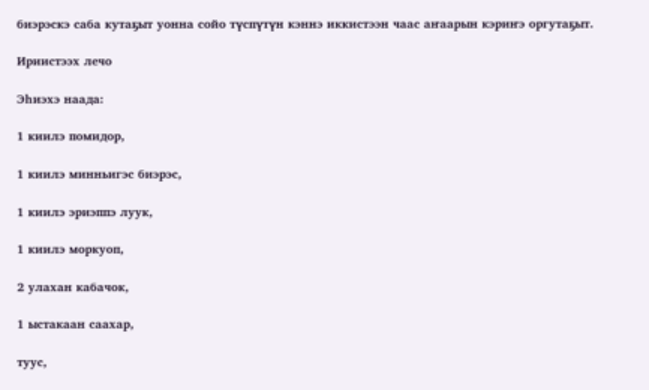биэрэскэ саба кутаҕыт уонна сойо түспүтүн кэннэ иккистээн чаас аҥаарын кэриҥэ оргутаҕыт.

Ириистээх лечо

Эһиэхэ наада:

1 киилэ помидор,

1 киилэ минньигэс биэрэс,

1 киилэ эриэппэ луук,

1 киилэ моркуоп,

2 улахан кабачок,

1 ыстакаан саахар,

туус,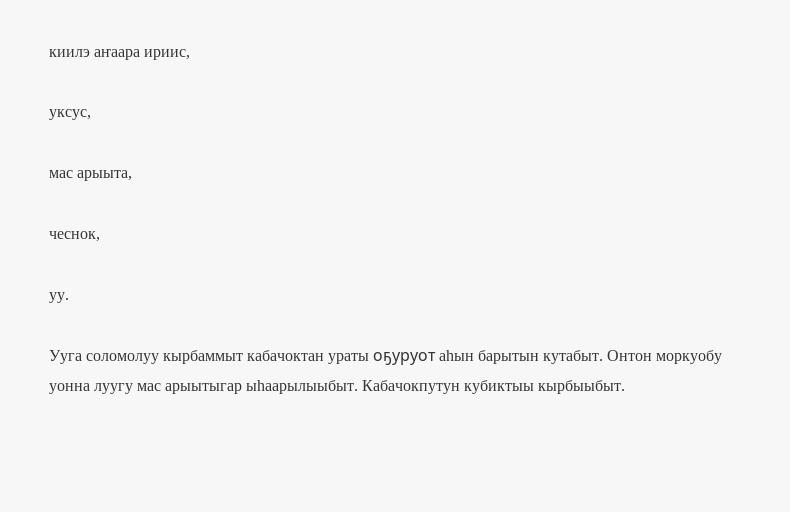киилэ аҥаара ириис,

уксус,

мас арыыта,

чеснок,

уу.

Ууга соломолуу кырбаммыт кабачоктан ураты оҕуруот аһын барытын кутабыт. Онтон моркуобу уонна луугу мас арыытыгар ыһаарылыыбыт. Кабачокпутун кубиктыы кырбыыбыт.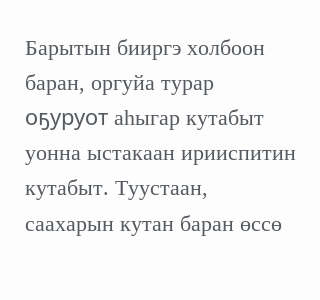Барытын бииргэ холбоон баран, оргуйа турар оҕуруот аһыгар кутабыт уонна ыстакаан ирииспитин кутабыт. Туустаан, саахарын кутан баран өссө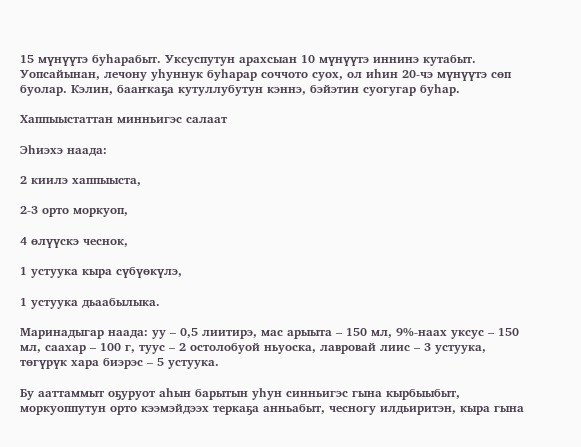15 мүнүүтэ буһарабыт. Уксуспутун арахсыан 10 мүнүүтэ иннинэ кутабыт. Уопсайынан, лечону уһуннук буһарар соччото суох, ол иһин 20-чэ мүнүүтэ сөп буолар. Кэлин, бааҥкаҕа кутуллубутун кэннэ, бэйэтин суогугар буһар.

Хаппыыстаттан минньигэс салаат

Эһиэхэ наада:

2 киилэ хаппыыста,

2-3 орто моркуоп,

4 өлүүскэ чеснок,

1 устуука кыра сүбүөкүлэ,

1 устуука дьаабылыка.

Маринадыгар наада: уу – 0,5 лиитирэ, мас арыыта – 150 мл, 9%-наах уксус – 150 мл, саахар – 100 г, туус – 2 остолобуой ньуоска, лавровай лиис – 3 устуука, төгүрүк хара биэрэс – 5 устуука.

Бу ааттаммыт оҕуруот аһын барытын уһун синньигэс гына кырбыыбыт, моркуоппутун орто кээмэйдээх теркаҕа анньабыт, чесногу илдьиритэн, кыра гына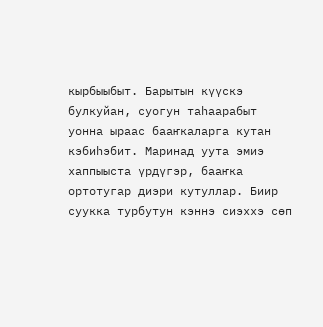кырбыыбыт. Барытын күүскэ булкуйан, суогун таһаарабыт уонна ыраас бааҥкаларга кутан кэбиһэбит. Маринад уута эмиэ хаппыыста үрдүгэр, бааҥка ортотугар диэри кутуллар. Биир суукка турбутун кэннэ сиэххэ сөп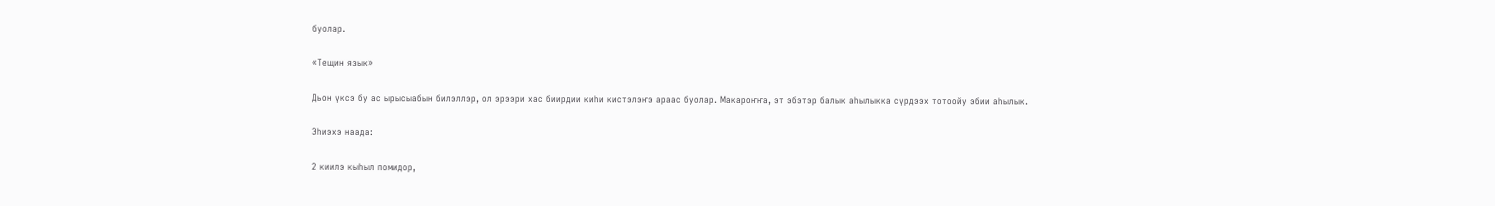буолар.

«Тещин язык»

Дьон үксэ бу ас ырысыабын билэллэр, ол эрээри хас биирдии киһи кистэлэҥэ араас буолар. Макароҥҥа, эт эбэтэр балык аһылыкка сүрдээх тотоойу эбии аһылык.

Эһиэхэ наада:

2 киилэ кыһыл помидор,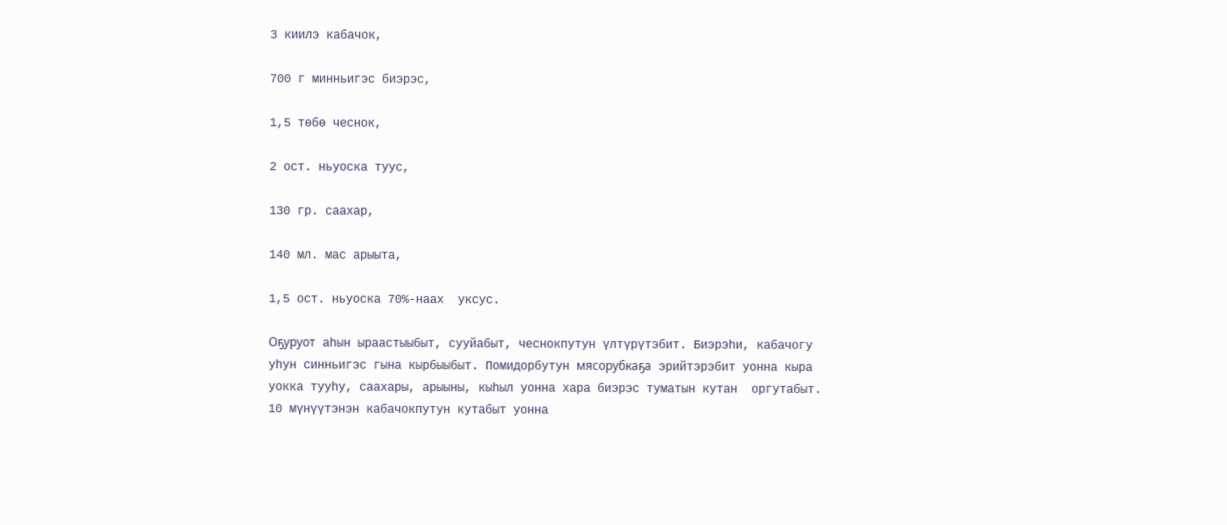3 киилэ кабачок,

700 г минньигэс биэрэс,

1,5 төбө чеснок,

2 ост. ньуоска туус,

130 гр. саахар,

140 мл. мас арыыта,

1,5 ост. ньуоска 70%-наах  уксус.

Оҕуруот аһын ыраастыыбыт, сууйабыт, чеснокпутун үлтүрүтэбит. Биэрэһи, кабачогу уһун синньигэс гына кырбыыбыт. Помидорбутун мясорубкаҕа эрийтэрэбит уонна кыра уокка тууһу, саахары, арыыны, кыһыл уонна хара биэрэс туматын кутан  оргутабыт. 10 мүнүүтэнэн кабачокпутун кутабыт уонна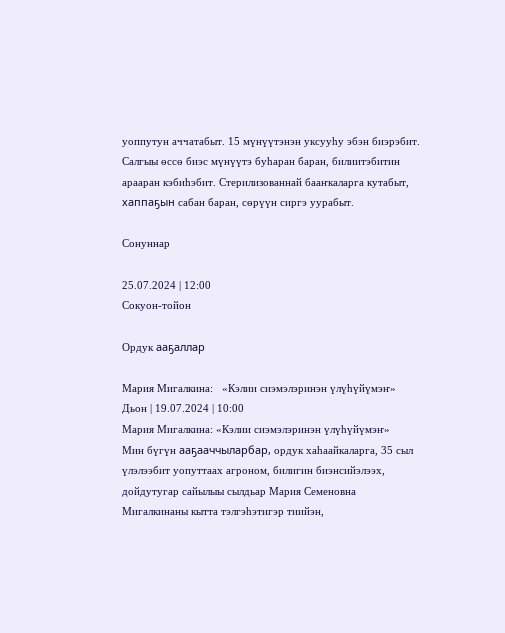уоппутун аччатабыт. 15 мүнүүтэнэн уксууһу эбэн биэрэбит. Салгыы өссө биэс мүнүүтэ буһаран баран, билиитэбитин арааран кэбиһэбит. Стерилизованнай бааҥкаларга кутабыт, хаппаҕын сабан баран, сөрүүн сиргэ уурабыт.

Сонуннар

25.07.2024 | 12:00
Сокуон-тойон

Ордук ааҕаллар

Мария Мигалкина:   «Кэлии сиэмэлэринэн үлүһүйүмэҥ»
Дьон | 19.07.2024 | 10:00
Мария Мигалкина: «Кэлии сиэмэлэринэн үлүһүйүмэҥ»
Мин бүгүн ааҕааччыларбар, ордук хаһаайкаларга, 35 сыл үлэлээбит уопуттаах агроном, билигин биэнсийэлээх, дойдутугар сайылыы сылдьар Мария Семеновна Мигалкинаны кытта тэлгэһэтигэр тиийэн,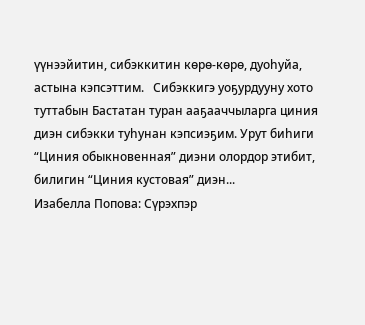үүнээйитин, сибэккитин көрө-көрө, дуоһуйа, астына кэпсэттим.   Сибэккигэ уоҕурдууну хото туттабын Бастатан туран ааҕааччыларга циния диэн сибэкки туһунан кэпсиэҕим. Урут биһиги “Циния обыкновенная” диэни олордор этибит, билигин “Циния кустовая” диэн...
Изабелла Попова: Сүрэхпэр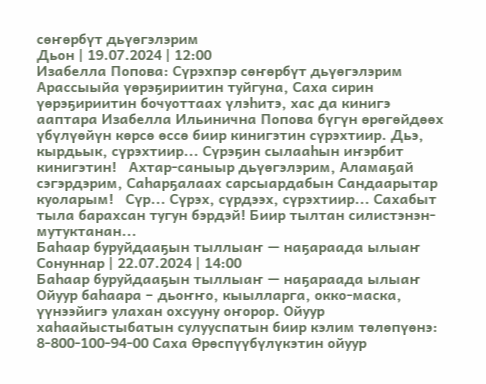сөҥөрбүт дьүөгэлэрим
Дьон | 19.07.2024 | 12:00
Изабелла Попова: Сүрэхпэр сөҥөрбүт дьүөгэлэрим
Арассыыйа үөрэҕириитин туйгуна, Саха сирин үөрэҕириитин бочуоттаах үлэһитэ, хас да кинигэ ааптара Изабелла Ильинична Попова бүгүн өрөгөйдөөх үбүлүөйүн көрсө өссө биир кинигэтин сүрэхтиир. Дьэ, кырдьык, сүрэхтиир... Сүрэҕин сылааһын иҥэрбит кинигэтин!   Ахтар-саныыр дьүөгэлэрим, Аламаҕай сэгэрдэрим, Саһарҕалаах сарсыардабын Сандаарытар куоларым!   Сүр... Сүрэх, сүрдээх, сүрэхтиир... Сахабыт тыла барахсан тугун бэрдэй! Биир тылтан силистэнэн-мутуктанан...
Баһаар буруйдааҕын тыллыаҥ — наҕараада ылыаҥ
Сонуннар | 22.07.2024 | 14:00
Баһаар буруйдааҕын тыллыаҥ — наҕараада ылыаҥ
Ойуур баһаара – дьоҥҥо, кыылларга, окко-маска, үүнээйигэ улахан охсууну оҥорор. Ойуур хаһаайыстыбатын сулууспатын биир кэлим төлөпүөнэ: 8-800-100-94-00 Саха Өрөспүүбүлүкэтин ойуур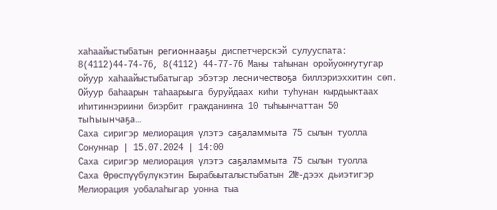хаһаайыстыбатын регионнааҕы диспетчерскэй сулууспата: 8(4112)44-74-76, 8(4112) 44-77-76 Маны таһынан оройуоҥҥутугар ойуур хаһаайыстыбатыгар эбэтэр лесничествоҕа биллэриэххитин сөп.  Ойуур баһаарын таһаарыыга буруйдаах киһи туһунан кырдьыктаах иһитиннэриини биэрбит гражданиҥҥа 10 тыһыынчаттан 50 тыһыынчаҕа...
Саха сиригэр мелиорация үлэтэ саҕаламмыта 75 сылын туолла
Сонуннар | 15.07.2024 | 14:00
Саха сиригэр мелиорация үлэтэ саҕаламмыта 75 сылын туолла
Саха Өрөспүүбүлүкэтин Бырабыыталыстыбатын 2№-дээх дьиэтигэр Мелиорация уобалаһыгар уонна тыа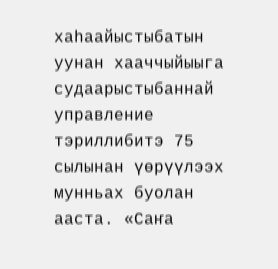хаһаайыстыбатын уунан хааччыйыыга судаарыстыбаннай управление тэриллибитэ 75 сылынан үөрүүлээх мунньах буолан ааста. «Саҥа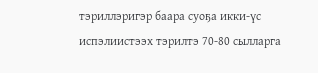тэриллэригэр баара суоҕа икки-үс испэлиистээх тэрилтэ 70-80 сылларга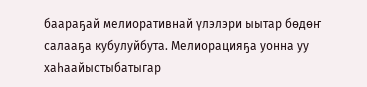баараҕай мелиоративнай үлэлэри ыытар бөдөҥ салааҕа кубулуйбута. Мелиорацияҕа уонна уу хаһаайыстыбатыгар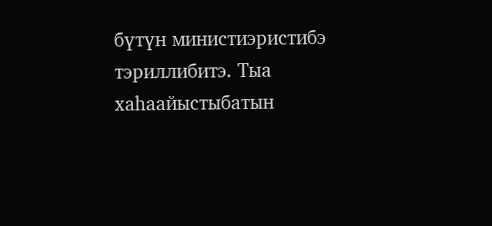бүтүн министиэристибэ тэриллибитэ. Тыа хаһаайыстыбатын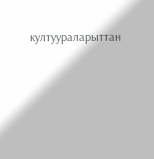култуураларыттан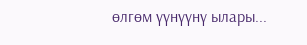өлгөм үүнүүнү ылары...